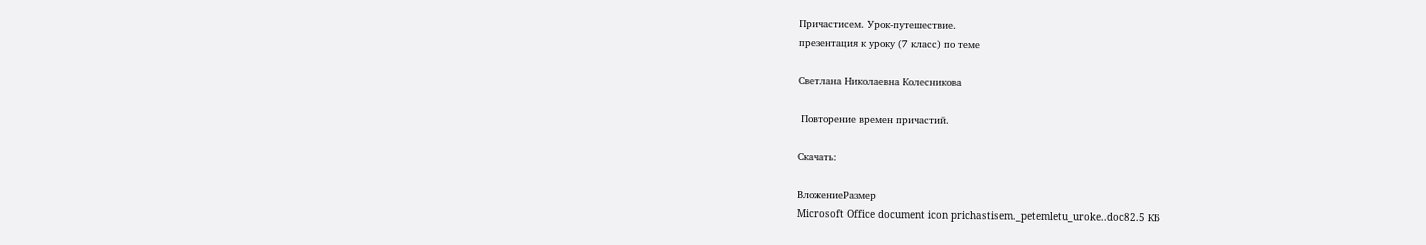Причастисем. Урок-путешествие.
презентация к уроку (7 класс) по теме

Светлана Николаевна Колесникова

 Повторение времен причастий.

Скачать:

ВложениеРазмер
Microsoft Office document icon prichastisem._petemletu_uroke..doc82.5 КБ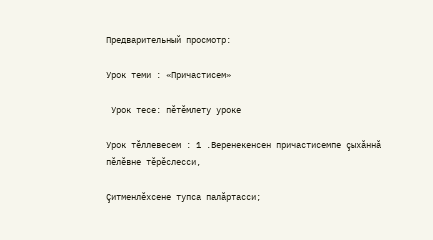Предварительный просмотр:

Урок теми : «Причастисем»

 Урок тесе: пĕтĕмлету уроке

Урок тĕллевесем : 1 .Веренекенсен причастисемпе çыхăннă пĕлĕвне тĕрĕслесси,

Çитменлĕхсене тупса палăртасси;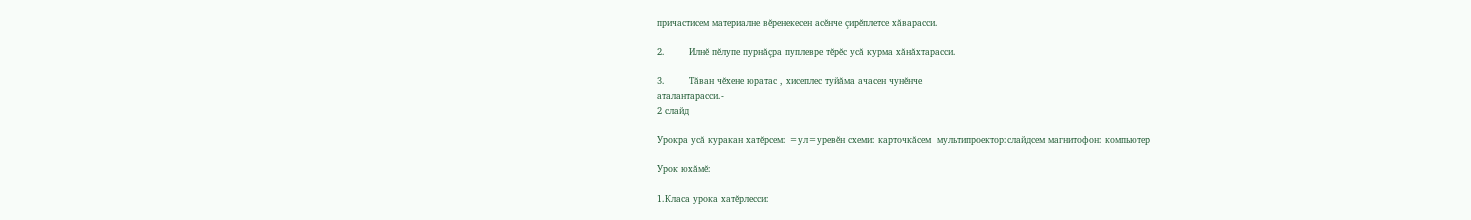причастисем материалне вĕренекесен асĕнче çирĕплетсе хăварасси.

2.        Илнĕ пĕлупе пурнăçра пуплевре тĕрĕс усă курма хăнăхтарасси.

3.        Тăван чĕхене юратас , хисеплес туйăма ачасен чунĕнче
аталантарасси.-
2 слайд

Урокра усă куракан хатĕрсем: =ул=уревĕн схеми: карточкăсем  мультипроектор:слайдсем магнитофон: компьютер

Урок юхăмĕ:

1.Класа урока хатĕрлесси: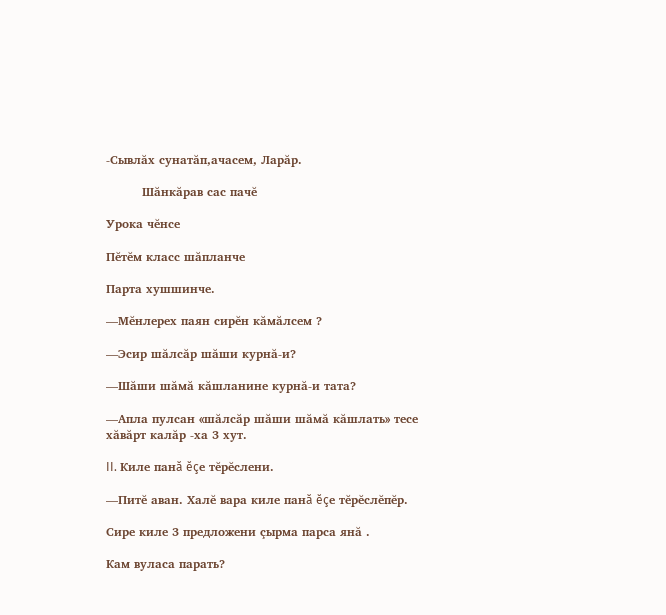-Сывлăх сунатăп,ачасем, Ларăр.

         Шăнкăрав сас пачĕ

Урока чĕнсе

Пĕтĕм класс шăпланче

Парта хушшинче.

—Мĕнлерех паян сирĕн кăмăлсем ?

—Эсир шăлсăр шăши курнă-и?

—Шăши шăмă кăшланине курнă-и тата?

—Апла пулсан «шăлсăр шăши шăмă кăшлать» тесе хăвăрт калăр -ха 3 хут.

II. Киле панă ĕçе тĕрĕслени.

—Питĕ аван. Халĕ вара киле панă ĕçе тĕрĕслĕпĕр.

Сире киле 3 предложени çырма парса янă .

Кам вуласа парать?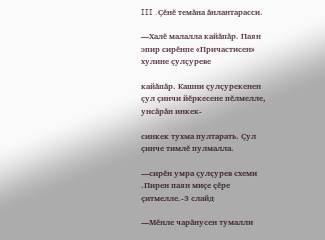III .Çĕнĕ темăна ăнлантарасси.

—Халĕ малалла кайăпăр. Паян эпир сирĕнпе «Причастисен» хулине çулçуреве

кайăпăр. Кашни çулçурекенен çул çинчи йĕркесене пĕлмелле, унсăрăн инкек-

синкек тухма пултарать. Çул çинче тимлĕ пулмалла.

—сирĕн умра çулçурев схеми .Пирен паян миçе çĕре çитмелле.-3 слайд

—Мĕнле чарăнусен тумалли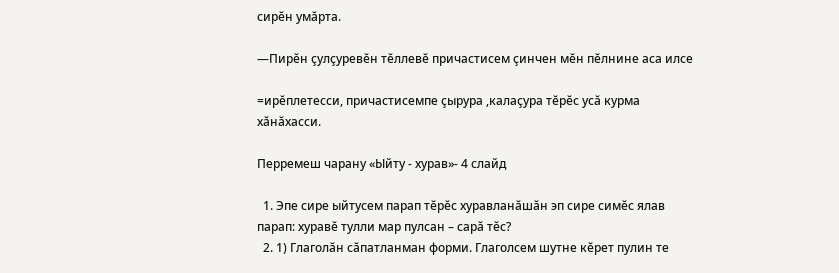сирĕн умăрта.

—Пирĕн çулçуревĕн тĕллевĕ причастисем çинчен мĕн пĕлнине аса илсе

=ирĕплетесси, причастисемпе çырура ,калаçура тĕрĕс усă курма хăнăхасси.

Перремеш чарану «Ыйту - хурав»- 4 слайд

  1. Эпе сире ыйтусем парап тĕрĕс хуравланăшăн эп сире симĕс ялав парап: хуравĕ тулли мар пулсан – сарă тĕс?
  2. 1) Глаголăн сăпатланман форми. Глаголсем шутне кĕрет пулин те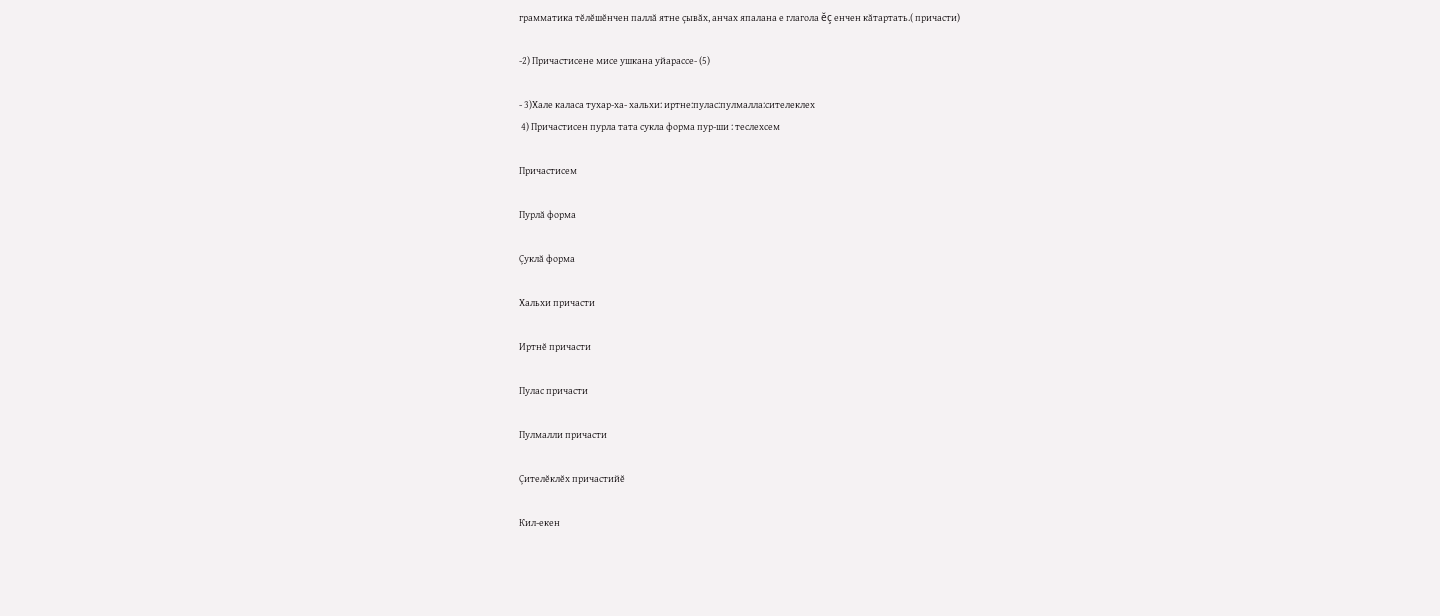грамматика тĕлĕшĕнчен паллă ятне çывăх, анчах япалана е глагола ĕç енчен кăтартать.( причасти)

-2) Причастисене мисе ушкана уйарассе- (5)

- 3)Хале каласа тухар-ха- хальхи: иртне:пулас:пулмалла:сителеклех
 4) Причастисен пурла тата сукла форма пур-ши : теслехсем

Причастисем

Пурлă форма

Çуклă форма

Хальхи причасти

Иртнĕ причасти

Пулас причасти

Пулмалли причасти

Çителĕклĕх причастийĕ

Кил-екен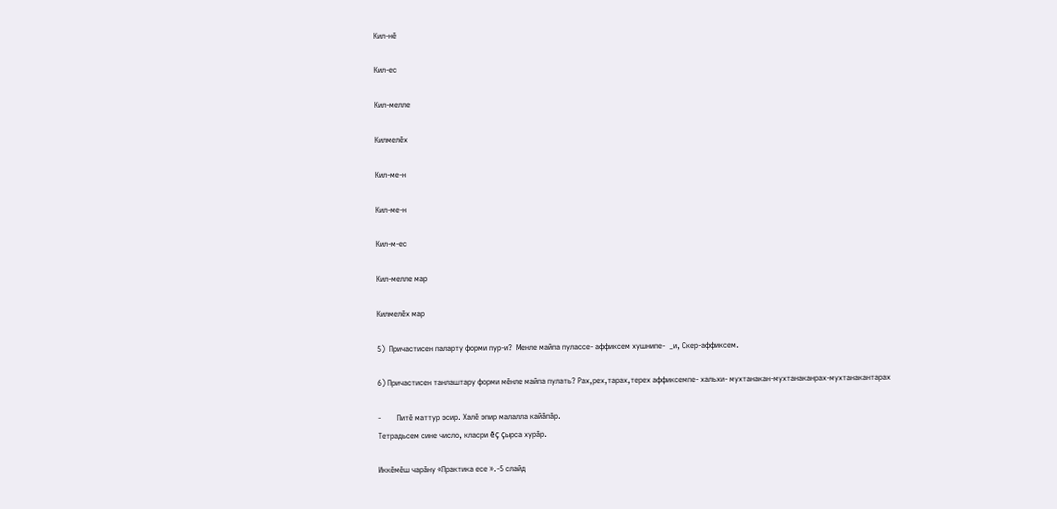Кил-нĕ

Кил-ес

Кил-мелле

Килмелĕх

Кил-ме-н

Кил-ме-н

Кил-м-ес

Кил-мелле мар

Килмелĕх мар

5)  Причастисен паларту форми пур-и?  Менле майпа пулассе- аффиксем хушнипе-  _и, Скер-аффиксем.

6) Причастисен танлаштару форми мĕнле майпа пулать? Рах,рех,тарах,терех аффиксемпе- хальхи- мухтанакан-мухтанаканрах-мухтанакантарах

-        Питĕ маттур эсир. Халĕ эпир малалла кайăпăр.
Тетрадьсем сине число, класри ĕç çырса хурăр.

Иккĕмĕш чарăну «Практика есе ».-5 слайд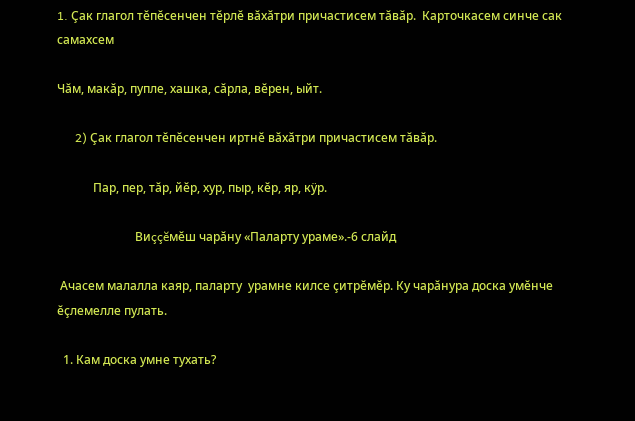1. Çак глагол тĕпĕсенчен тĕрлĕ вăхăтри причастисем тăвăр.  Карточкасем синче сак самахсем

Чăм, макăр, пупле, хашка, сăрла, вĕрен, ыйт.

      2) Çак глагол тĕпĕсенчен иртнĕ вăхăтри причастисем тăвăр.

            Пар, пер, тăр, йĕр, хур, пыр, кĕр, яр, кÿр.

                          Виççĕмĕш чарăну «Паларту ураме».-6 слайд

 Ачасем малалла каяр, паларту  урамне килсе çитрĕмĕр. Ку чарăнура доска умĕнче ĕçлемелле пулать.

  1. Кам доска умне тухать?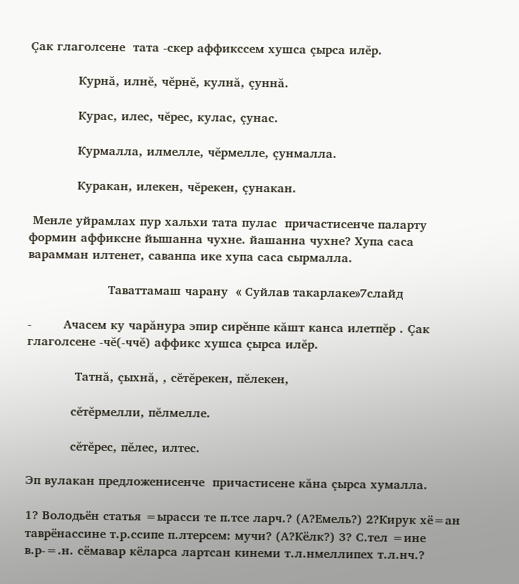Çак глаголсене  тата -скер аффикссем хушса çырса илĕр.

            Курнă, илнĕ, чĕрнĕ, кулнă, çуннă.

            Курас, илес, чĕрес, кулас, çунас.

            Курмалла, илмелле, чĕрмелле, çунмалла.

            Куракан, илекен, чĕрекен, çунакан.

 Менле уйрамлах пур хальхи тата пулас  причастисенче паларту формин аффиксне йышанна чухне. йашанна чухне? Хупа саса варамман илтенет, саванпа ике хупа саса сырмалла.

                    Таваттамаш чарану  « Суйлав такарлаке»7слайд

-        Ачасем ку чарăнура эпир сирĕнпе кăшт канса илетпĕр . Çак глаголсене -чĕ(-ччĕ) аффикс хушса çырса илĕр.

            Татнă, çыхнă, , сĕтĕрекен, пĕлекен,

           сĕтĕрмелли, пĕлмелле.

           сĕтĕрес, пĕлес, илтес.

Эп вулакан предложенисенче  причастисене кăна çырса хумалла.

1? Володьён статья =ырасси те п.тсе ларч.? (А?Емель?) 2?Кирук хё=ан таврёнассине т.р.ссипе п.лтерсем: мучи? (А?Кёлк?) 3? С.тел =ине в.р-=.н. сёмавар кёларса лартсан кинеми т.л.нмеллипех т.л.нч.?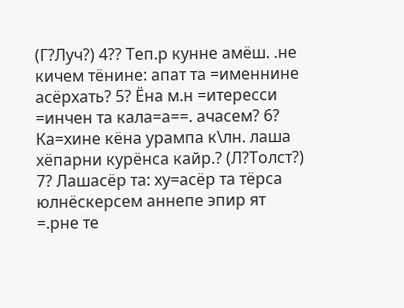(Г?Луч?) 4?? Теп.р кунне амёш. .не кичем тёнине: апат та =именнине асёрхать? 5? Ёна м.н =итересси =инчен та кала=а==. ачасем? 6? Ка=хине кёна урампа к\лн. лаша хёпарни курёнса кайр.? (Л?Толст?) 7? Лашасёр та: ху=асёр та тёрса юлнёскерсем аннепе эпир ят =.рне те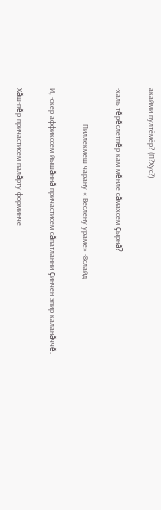акайми пултёмёр? (П?Хус?)

-халь тĕрĕслетпĕр кам мĕнле сăмахсем çырнă?

                  Пиллекмеш чарану « Веслену ураме» -8слайд

И, -скер аффикссем йышăннă причастисем сăпатланни çинчен эпир каланăччĕ.

Хăш-пĕр причастисем палăрту форминче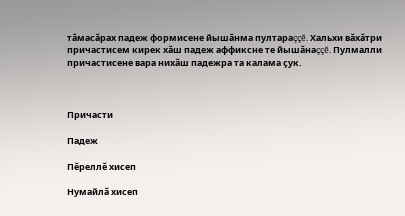тăмасăрах падеж формисене йышăнма пултараççĕ. Хальхи вăхăтри причастисем кирек хăш падеж аффиксне те йышăнаççĕ. Пулмалли причастисене вара нихăш падежра та калама çук.



Причасти

Падеж

Пĕреллĕ хисеп

Нумайлă хисеп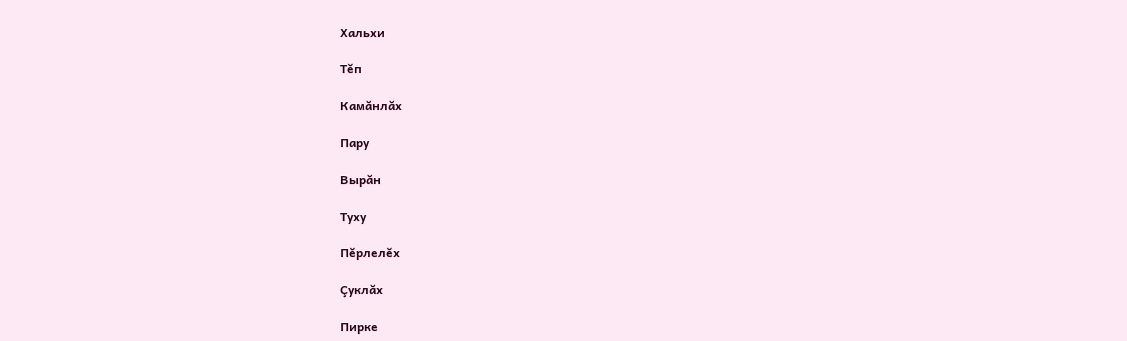Хальхи

Тĕп

Камăнлăх

Пару

Вырăн

Туху

Пĕрлелĕх

Çуклăх

Пирке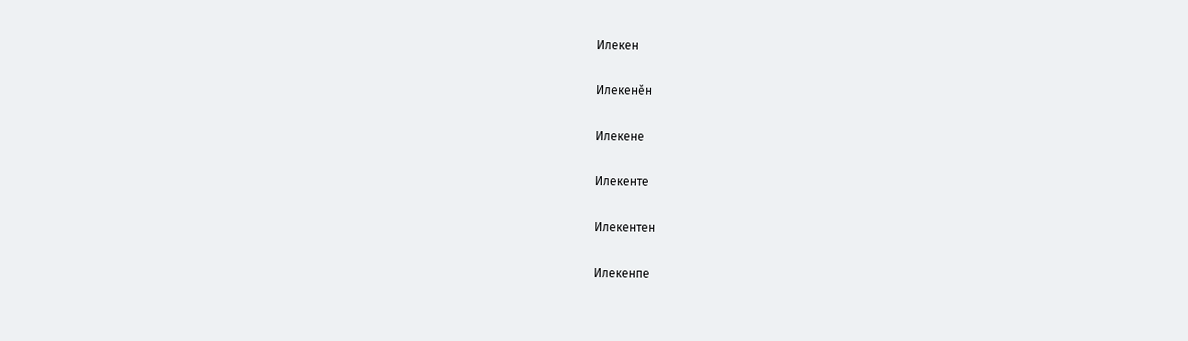Илекен

Илекенĕн

Илекене

Илекенте

Илекентен

Илекенпе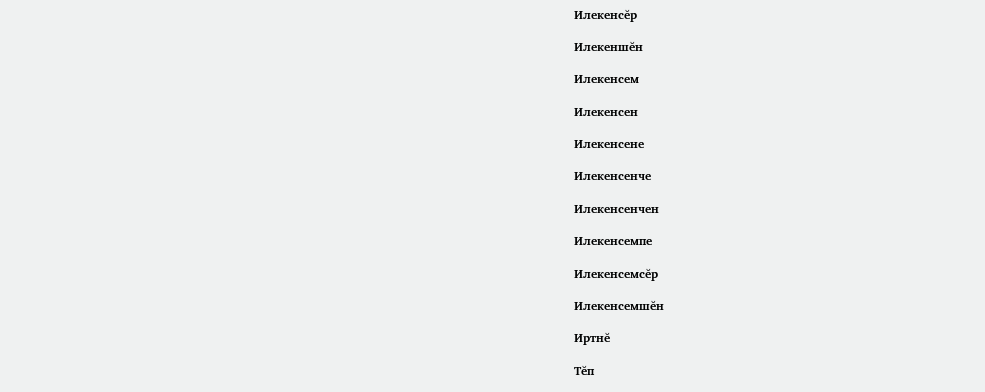Илекенсĕр

Илекеншĕн

Илекенсем

Илекенсен

Илекенсене

Илекенсенче

Илекенсенчен

Илекенсемпе

Илекенсемсĕр

Илекенсемшĕн

Иртнĕ

Тĕп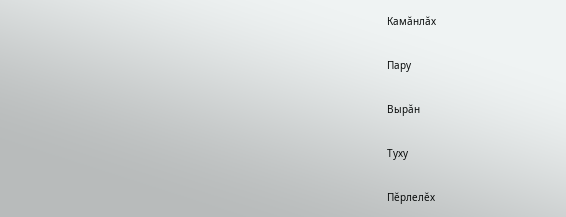Камăнлăх

Пару

Вырăн

Туху

Пĕрлелĕх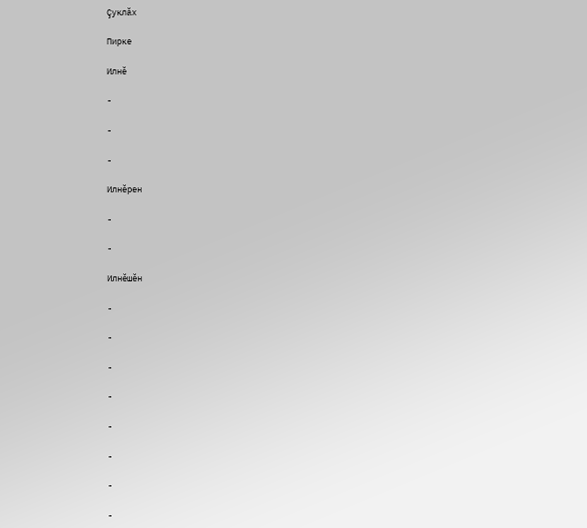Çуклăх

Пирке

Илнĕ

-

-

-

Илнĕрен

-

-

Илнĕшĕн

-

-

-

-

-

-

-

-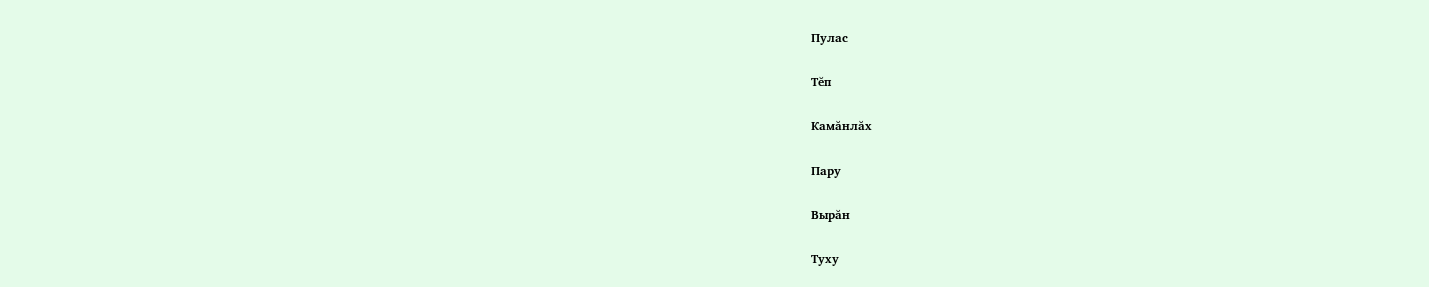Пулас

Тĕп

Камăнлăх

Пару

Вырăн

Туху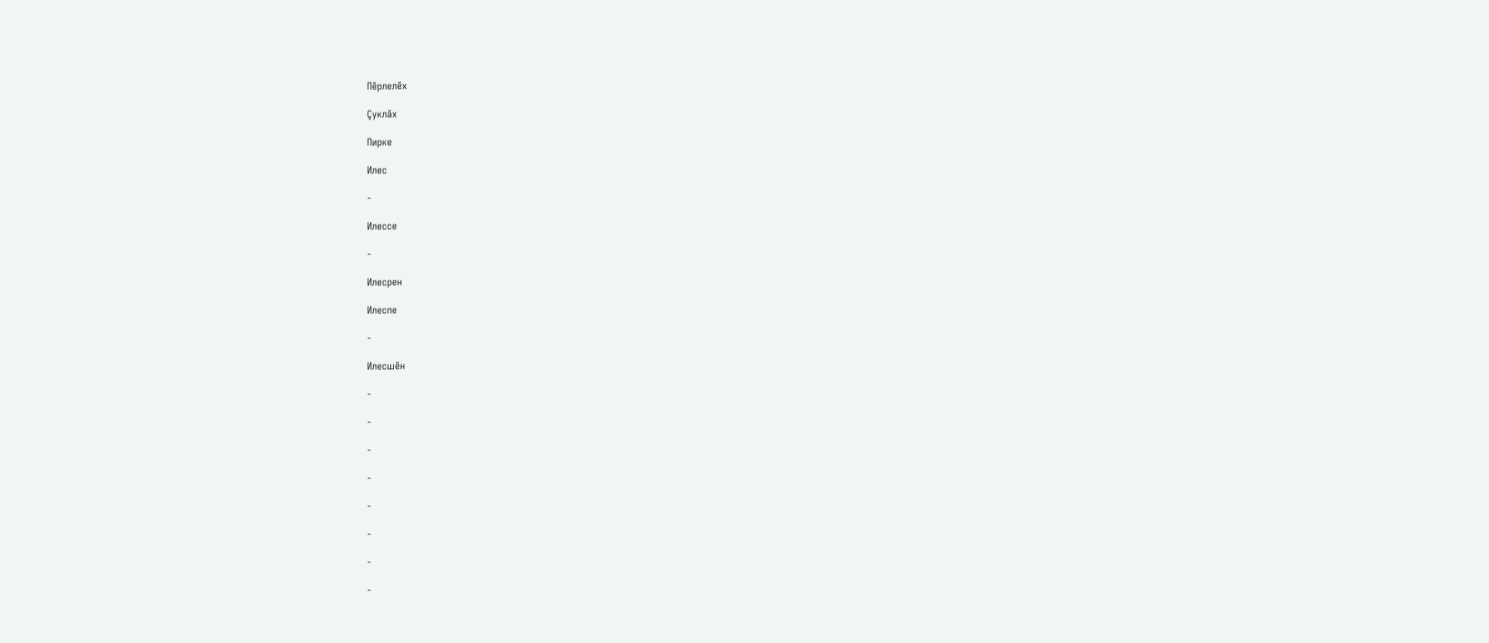Пĕрлелĕх

Çуклăх

Пирке

Илес

-

Илессе

-

Илесрен

Илеспе

-

Илесшĕн

-

-

-

-

-

-

-

-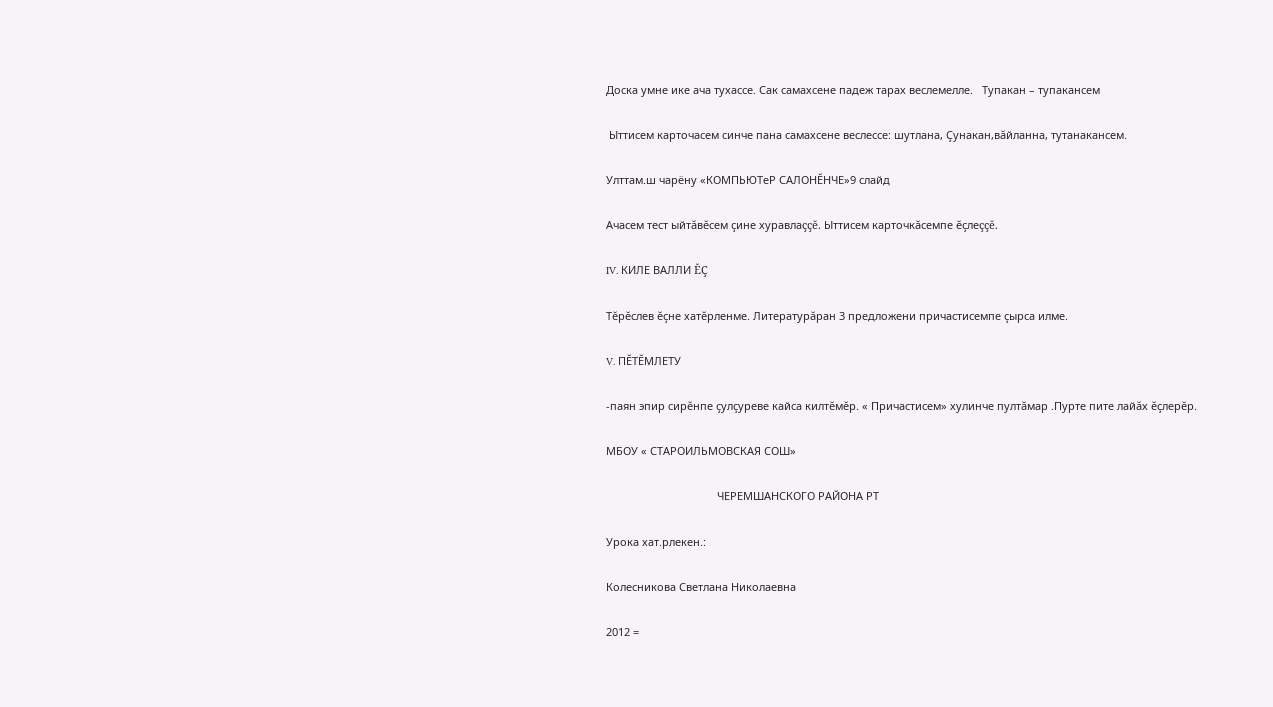Доска умне ике ача тухассе. Сак самахсене падеж тарах веслемелле.   Тупакан – тупакансем

 Ыттисем карточасем синче пана самахсене веслессе: шутлана, Çунакан,вăйланна, тутанакансем.

Улттам.ш чарёну «КОМПЬЮТеР САЛОНĔНЧЕ»9 слайд

Ачасем тест ыйтăвĕсем çине хуравлаççĕ. Ыттисем карточкăсемпе ĕçлеççĕ.

IV. КИЛЕ ВАЛЛИ ĔÇ

Тĕрĕслев ĕçне хатĕрленме. Литературăран 3 предложени причастисемпе çырса илме.

V. ПĔТĔМЛЕТУ

-паян эпир сирĕнпе çулçуреве кайса килтĕмĕр. « Причастисем» хулинче пултăмар .Пурте пите лайăх ĕçлерĕр.

МБОУ « СТАРОИЛЬМОВСКАЯ СОШ»

                                     ЧЕРЕМШАНСКОГО РАЙОНА РТ

Урока хат.рлекен.:

Колесникова Светлана Николаевна

2012 =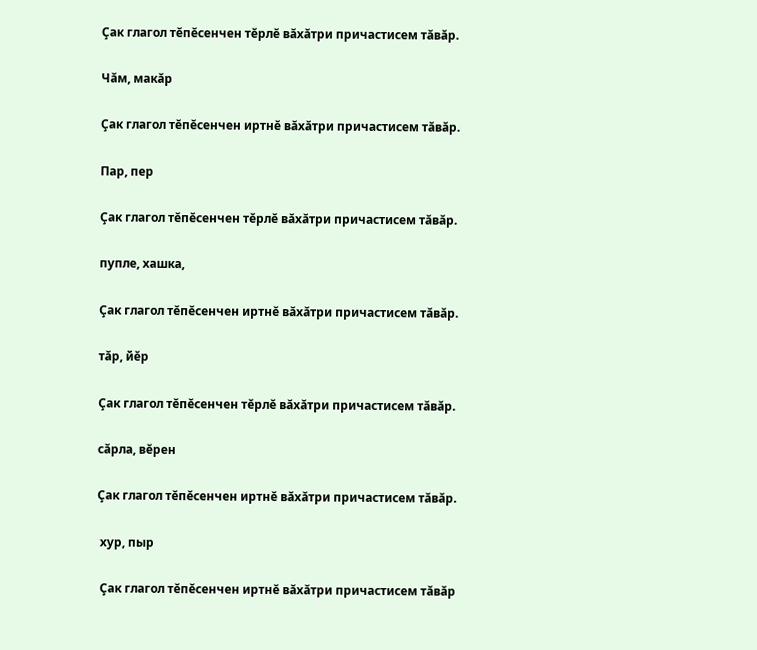Çак глагол тĕпĕсенчен тĕрлĕ вăхăтри причастисем тăвăр.

Чăм, макăр

Çак глагол тĕпĕсенчен иртнĕ вăхăтри причастисем тăвăр.

Пар, пер

Çак глагол тĕпĕсенчен тĕрлĕ вăхăтри причастисем тăвăр.

пупле, хашка,

Çак глагол тĕпĕсенчен иртнĕ вăхăтри причастисем тăвăр.

тăр, йĕр

Çак глагол тĕпĕсенчен тĕрлĕ вăхăтри причастисем тăвăр.

сăрла, вĕрен

Çак глагол тĕпĕсенчен иртнĕ вăхăтри причастисем тăвăр.

 хур, пыр

 Çак глагол тĕпĕсенчен иртнĕ вăхăтри причастисем тăвăр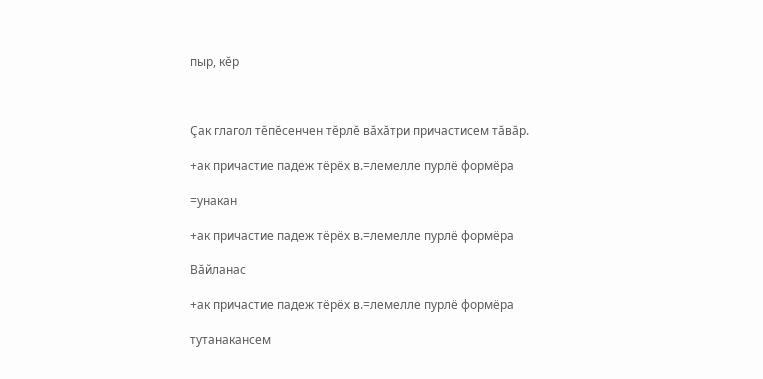пыр, кĕр



Çак глагол тĕпĕсенчен тĕрлĕ вăхăтри причастисем тăвăр.

+ак причастие падеж тёрёх в.=лемелле пурлё формёра

=унакан

+ак причастие падеж тёрёх в.=лемелле пурлё формёра

Вăйланас

+ак причастие падеж тёрёх в.=лемелле пурлё формёра

тутанакансем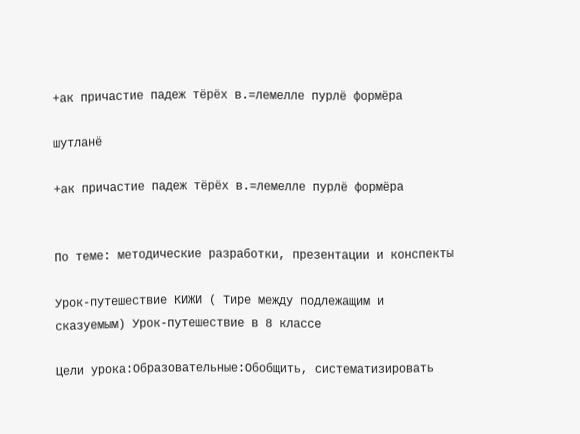+ак причастие падеж тёрёх в.=лемелле пурлё формёра

шутланё

+ак причастие падеж тёрёх в.=лемелле пурлё формёра


По теме: методические разработки, презентации и конспекты

Урок-путешествие КИЖИ ( Тире между подлежащим и сказуемым) Урок-путешествие в 8 классе

Цели урока:Образовательные:Обобщить, систематизировать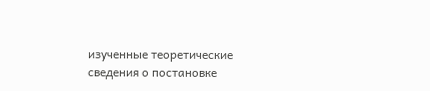изученные теоретические сведения о постановке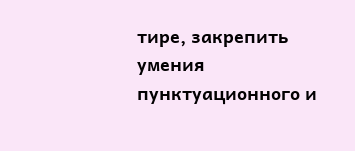тире, закрепить умения пунктуационного и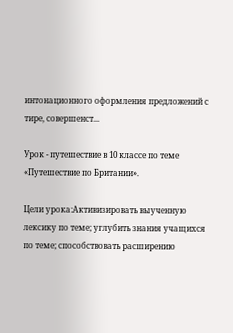интонационного оформления предложений с тире, совершенст...

Урок - путешествие в 10 классе по теме «Путешествие по Британии».

Цели урока:Активизировать выученную лексику по теме; углубить знания учащихся по теме; способствовать расширению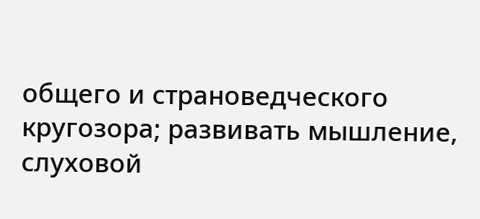общего и страноведческого кругозора; развивать мышление, слуховой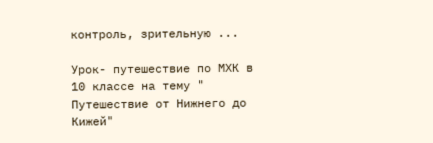контроль, зрительную ...

Урок- путешествие по МХК в 10 классе на тему " Путешествие от Нижнего до Кижей"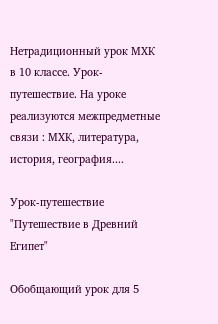Нетрадиционный урок МХК в 10 классе. Урок- путешествие. На уроке реализуются межпредметные связи : МХК, литература, история, география....

Урок-путешествие "Путешествие в Древний Египет"

Обобщающий урок для 5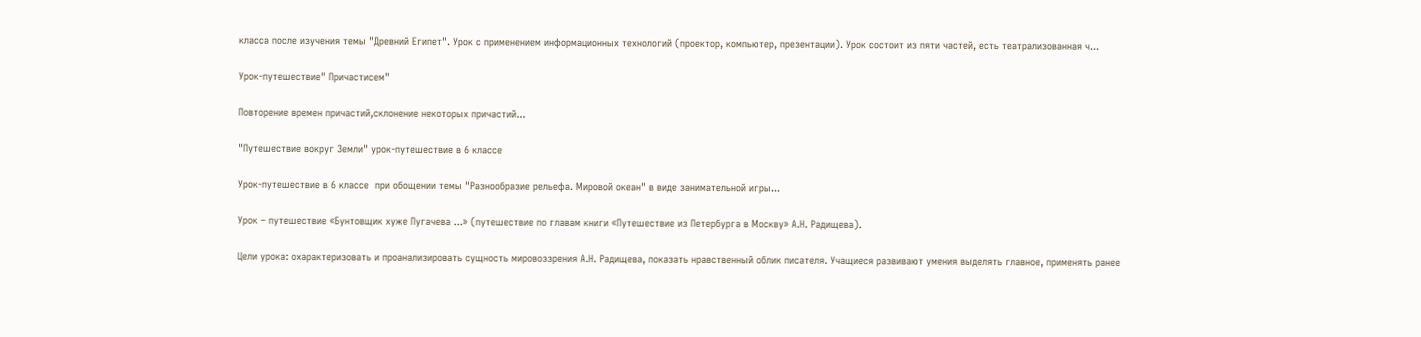класса после изучения темы "Древний Египет". Урок с применением информационных технологий (проектор, компьютер, презентации). Урок состоит из пяти частей, есть театрализованная ч...

Урок-путешествие" Причастисем"

Повторение времен причастий,склонение некоторых причастий...

"Путешествие вокруг Земли" урок-путешествие в 6 классе

Урок-путешествие в 6 классе  при обощении темы "Разнообразие рельефа. Мировой океан" в виде занимательной игры...

Урок – путешествие «Бунтовщик хуже Пугачева ...» (путешествие по главам книги «Путешествие из Петербурга в Москву» А.Н. Радищева).

Цели урока: охарактеризовать и проанализировать сущность мировоззрения А.Н. Радищева, показать нравственный облик писателя. Учащиеся развивают умения выделять главное, применять ранее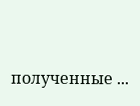полученные ...